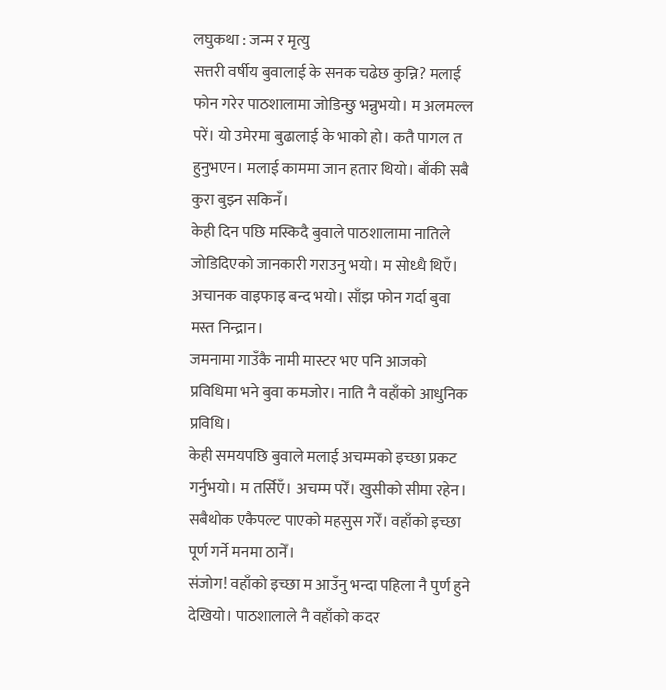लघुकथा : जन्म र मृत्यु
सत्तरी वर्षीय बुवालाई के सनक चढेछ कुन्नि? मलाई फोन गरेर पाठशालामा जोडिन्छु भन्नुभयो। म अलमल्ल परें। यो उमेरमा बुढालाई के भाको हो। कतै पागल त हुनुभएन। मलाई काममा जान हतार थियो। बाँकी सबै कुरा बुझ्न सकिनँ।
केही दिन पछि मस्किदै बुवाले पाठशालामा नातिले जोडिदिएको जानकारी गराउनु भयो। म सोध्धै थिएँ। अचानक वाइफाइ बन्द भयो। साँझ फोन गर्दा बुवा मस्त निन्द्रान।
जमनामा गाउँकै नामी मास्टर भए पनि आजको प्रविधिमा भने बुवा कमजोर। नाति नै वहाँको आधुनिक प्रविधि।
केही समयपछि बुवाले मलाई अचम्मको इच्छा प्रकट गर्नुभयो। म तर्सिएँ। अचम्म परेँ। खुसीको सीमा रहेन। सबैथोक एकैपल्ट पाएको महसुस गरेँ। वहाँको इच्छा पूर्ण गर्ने मनमा ठानेँ।
संजोग! वहाँको इच्छा म आउँनु भन्दा पहिला नै पुर्ण हुने देखियो। पाठशालाले नै वहाँको कदर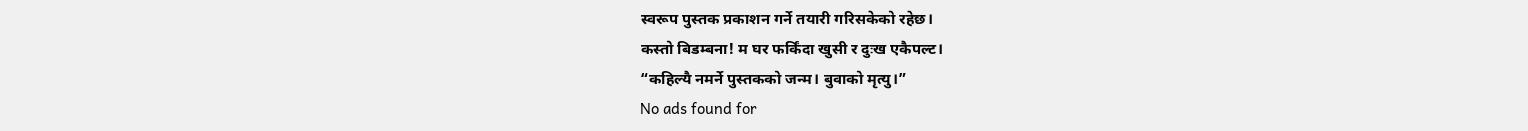स्वरूप पुस्तक प्रकाशन गर्ने तयारी गरिसकेको रहेछ।
कस्तो बिडम्बना! म घर फर्किंदा खुसी र दुःख एकैपल्ट।
“कहिल्यै नमर्ने पुस्तकको जन्म। बुवाको मृत्यु।”
No ads found for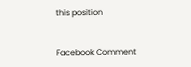this position


Facebook Comment